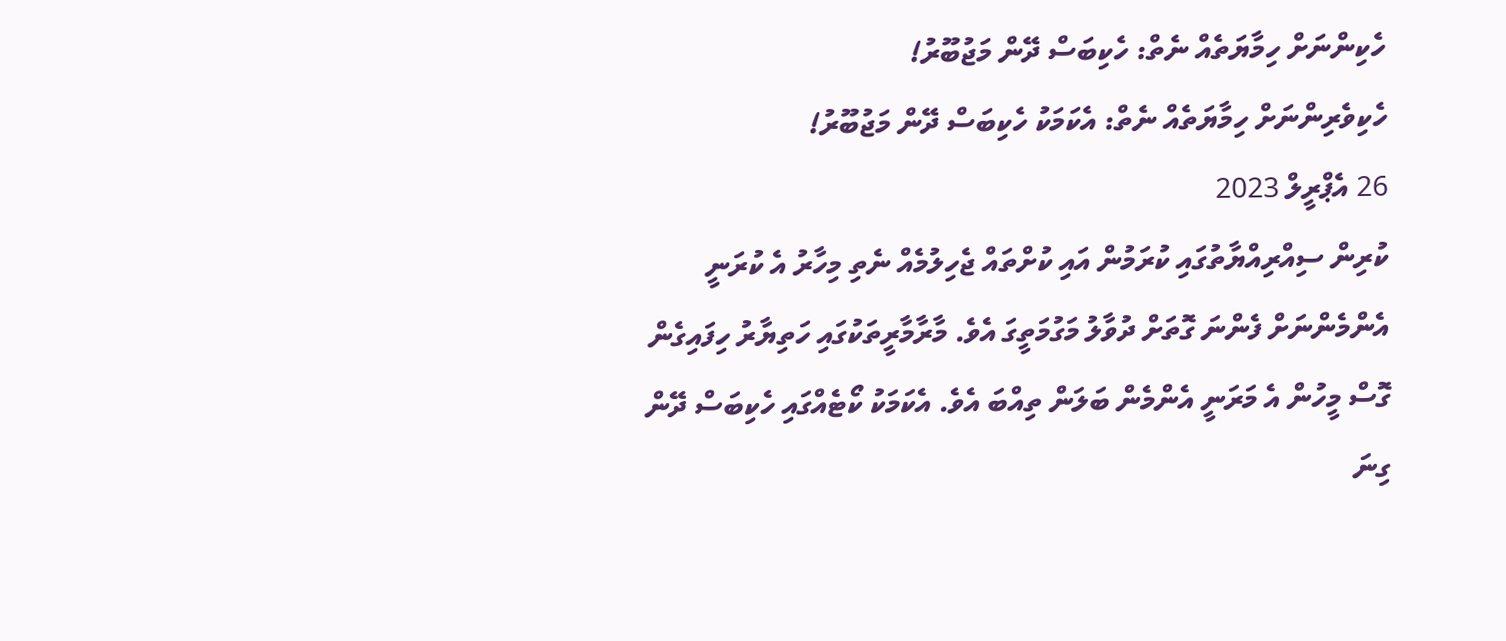ހެކިންނަށް ހިމާޔަތެއް ނެތް: ހެކިބަސް ދޭން މަޖުބޫރު!
ހެކިވެރިންނަށް ހިމާޔަތެއް ނެތް: އެކަމަކު ހެކިބަސް ދޭން މަޖުބޫރު!
26 އެޕްރީލް 2023
ކުރިން ސިއްރިއްޔާތުގައި ކުރަމުން އައި ކުށްތައް ޖެހިލުމެއް ނެތި މިހާރު އެ ކުރަނީ އެންމެންނަށް ފެންނަ ގޮތަށް ދުވާލު މަގުމަތީގަ އެވެ. މާރާމާރީތަކުގައި ހަތިޔާރު ހިފައިގެން ގޮސް މީހުން އެ މަރަނީ އެންމެން ބަލަން ތިއްބަ އެވެ. އެކަމަކު ކޯޓެއްގައި ހެކިބަސް ދޭން ގިނަ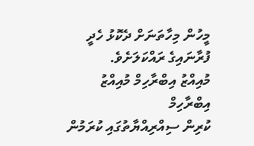މީހުން މިހާތަނަށް ދެކޮޅު ހެދީ ފުރާނައިގެ ރައްކަލަށެވެ.
މުއިއްޒު އިބްރާހިމް މުއިއްޒު އިބްރާހިމް
ކުރިން ސިއްރިއްޔާތުގައި ކުރަމުން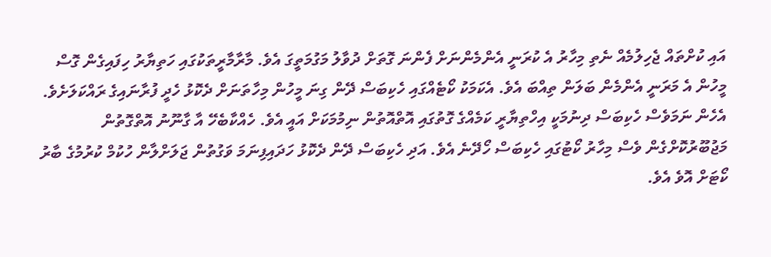އައި ކުށްތައް ޖެހިލުމެއް ނެތި މިހާރު އެ ކުރަނީ އެންމެންނަށް ފެންނަ ގޮތަށް ދުވާލު މަގުމަތީގަ އެވެ. މާރާމާރީތަކުގައި ހަތިޔާރު ހިފައިގެން ގޮސް މީހުން އެ މަރަނީ އެންމެން ބަލަން ތިއްބަ އެވެ. އެކަމަކު ކޯޓެއްގައި ހެކިބަސް ދޭން ގިނަ މީހުން މިހާތަނަށް ދެކޮޅު ހެދީ ފުރާނައިގެ ރައްކަލަށެވެ.
އެހެން ނަމަވެސް ހެކިބަސް ދިނުމަކީ އިހްތިޔާރީ ކަމެއްގެ ގޮތުގައި އޮތްއޮތުން ނިމުމަކަށް އައީ އެވެ. ހެއްކާބެހޭ އާ ގާނޫނު އޮތްގޮތުން މަޖުބޫރުކޮށްގެން ވެސް މިހާރު ކޯޓުގައި ހެކިބަސް ހޯދޭނެ އެވެ. އަދި ހެކިބަސް ދޭން ދެކޮޅު ހަދައިފިނަމަ ވަގުތުން ޖަލަށްލާން ހުކުމް ކުރުމުގެ ބާރު ކޯޓަށް އޮވެ އެވެ.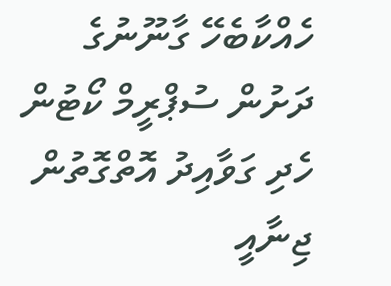ހެއްކާބެހޭ ގާނޫނުގެ ދަށުން ސުޕްރީމް ކޯޓުން ހެދި ގަވާއިދު އޮތްގޮތުން ޖިނާއީ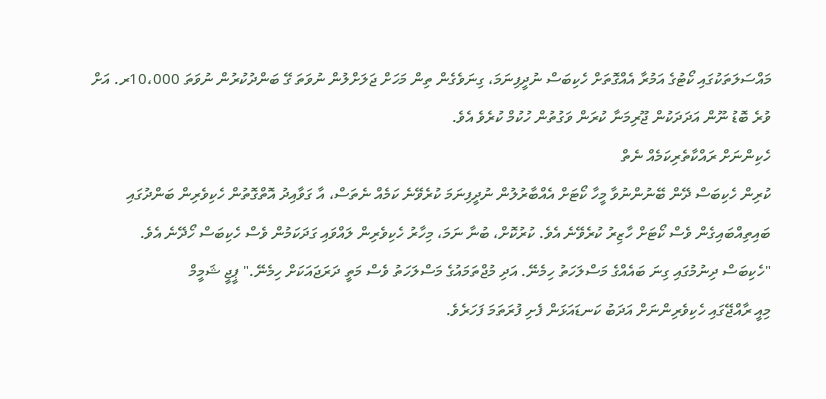މައްސަލަތަކުގައި ކޯޓުގެ އަމުރާ އެއްގޮތަށް ހެކިބަސް ނުދީފިނަމަ، ގިނަވެގެން ތިން މަހަށް ޖަލަށްލުން ނުވަތަ ގޭ ބަންދުކުރުން ނުވަތަ 10،000ރ. އަށް ވުރެ ބޮޑު ނޫން އަދަދަކުން ޖޫރިމަނާ ކުރަން ވަގުތުން ހުކުމް ކުރެވެ އެވެ.
ހެކިންނަށް ރައްކާތެރިކަމެއް ނެތް
ކުރިން ހެކިބަސް ދޭން ބޭނުންނުވާ މީހާ ކޯޓަށް އެއްބާރުލުން ނުދީފިނަމަ ކުރެވޭނެ ކަމެއް ނެތަސް، އާ ގަވާއިދު އޮތްގޮތުން ހެކިވެރިން ބަންދުގައި ބައިތިއްބައިގެން ވެސް ކޯޓަށް ހާޒިރު ކުރެވޭނެ އެވެ. ކުރުކޮށް، ބުނާ ނަމަ، މިހާރު ހެކިވެރިން ލައްވައި ގަދަކަމުން ވެސް ހެކިބަސް ހޯދޭނެ އެވެ.
"ހެކިބަސް ދިނުމުގައި ގިނަ ބައެއްގެ މަސްލަހަތު ހިމެނޭ. އަދި މުޖްތަމައުގެ މަސްލަހަތު ވެސް މަތީ ދަރަޖައަކަށް ހިމެނޭ." ޕީޖީ ޝަމީމް
މިއީ ރާއްޖޭގައި ހެކިވެރިންނަށް އަދަބު ކަނޑައަޅަން ފެށި ފުރަތަމަ ފަހަރެވެ.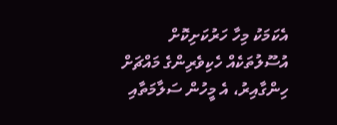އެކަމަކު މިހާ ހަރުކަށިކޮށް އުސޫލުތަކެއް ހެކިވެރިންގެ މައްޗަށް ހިންގާއިރު، އެ މީހުން ސަލާމަތާއި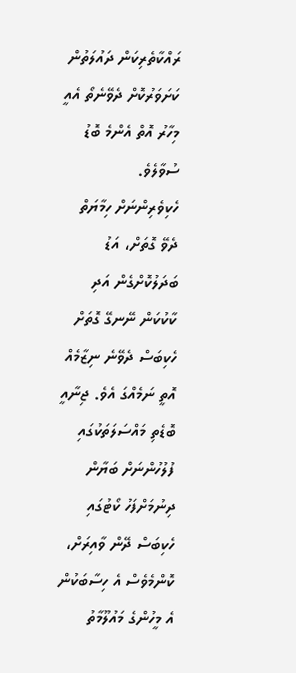ރައްކާތެރިކަން ދައުލަތުން ކަށަވަރުކޮށް ދެވޭނެތޯ އެއީ މިހާރު އޮތް އެންމެ ބޮޑު ސުވާލެވެ.
ހެކިވެރިންނަށް ހިމާޔަތް ދެވޭ ގޮތަށް، އަޑު ބަދަލުކޮށްގެން އަދި ކާކުކަން ނޭނގޭ ގޮތަށް ހެކިބަސް ދެވޭނެ ނިޒާމެއް އޮތީ ނަމެއްގަ އެވެ. ޖިނާއީ ބޮޑެތި މައްސަލަތަކުގައި ފުލުހުންނަށް ބަޔާން ދިނުމަށްފަހު ކޯޓުގައި ހެކިބަސް ދޭން ވާއިރަށް، ކޮންމެވެސް އެ ހިސާބަކުން އެ މީހުންގެ މައުލޫމާތު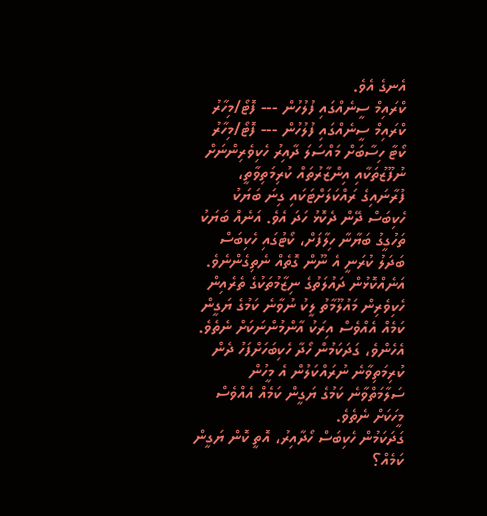އެނގެ އެވެ.
ކްރައިމް ސީނެއްގައި ފުލުހުން --- ފޮޓޯ/މިހާރު
ކްރައިމް ސީނެއްގައި ފުލުހުން --- ފޮޓޯ/މިހާރު
ކޯޓާ ހިސާބަށް މައްސަލަ ދާއިރު ހެކިވެރިންނަށް ނުފޫޒުތަކާއި އިންޒާރުތައް ކުރިމަތިވާތީ، ފުރާނައިގެ ރައްކަލަށްޓަކައި ގިނަ ބަޔަކު ހެކިބަސް ދޭން ދެކޮޅު ހަދަ އެވެ. އަނެއް ބަޔަކު ތަހުގީގު ބަޔާނާ ހިލާފަށް، ކޯޓުގައި ހެކިބަސް ބަދަލު ކުރަނީ އެ ނޫން ގޮތެއް ނެތިގެންނެވެ.
އަނެއްކޮޅުން ދައުލަތުގެ ނިޒާމުތަކުގެ ތެރެއިން ހެކިވެރިން މައުލޫމާތު ލީކު ނުވާނެ ކަމުގެ ޔަގީން ކަމެއް އެއްވެސް އިރަކު އާންމުންނަކަށް ނެތެވެ. އެހެންވެ، ގަދަކަމުން ހޯދާ ހެކިބަހަށްފަހު ދެން ކުރިމަތިވާނެ ނުރައްކަލުން އެ މީހުން ސަލާމަތްވާނެ ކަމުގެ ޔަގީން ކަމެއް އެއްވެސް މީހަކަށް ނެތެވެ.
ގަދަކަމުން ހެކިބަސް ހޯދާއިރު، އޮތީ ކޮން ޔަގީން ކަމެއް؟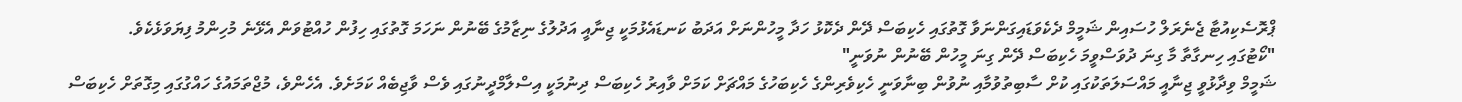ޕްރޮސެކިއުޓާ ޖެނެރަލް ހުސައިން ޝަމީމް ދެކެވަޑައިގަންނަވާ ގޮތުގައި ހެކިބަސް ދޭން ދެކޮޅު ހަދާ މީހުންނަށް އަދަބު ކަނޑައެޅުމަކީ ޖިނާއީ އަދުލުގެ ނިޒާމުގެ ބޭނުން ނަހަމަ ގޮތުގައި ހިފުން ހުއްޓުވަން އެޅޭނެ މުހިންމު ފިޔަވަޅެކެވެ.
"ކޯޓުގައި ހިނގާތާ މާ ގިނަ ދުވަސްވީމަ ހެކިބަސް ދޭން ގިނަ މީހުން ބޭނުން ނުވަނީ"
ޝަމީމް ވިދާޅުވީ ޖިނާއީ މައްސަލަތަކުގައި ކުށް ސާބިތުވުމާއި ނުވުން ބިނާވަނީ ހެކިވެރިންގެ ހެކިބަހުގެ މައްޗަށް ކަމަށް ވާއިރު ހެކިބަސް ދިނުމަކީ އިސްލާމްދީނުގައި ވެސް ވާޖިބެއް ކަމަށެވެ. އެހެންވެ، މުޖްތަމައުގެ ހައްގުގައި މިގޮތަށް ހެކިބަސް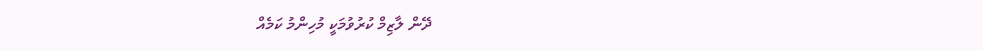ދޭން ލާޒިމް ކުރުވުމަކީ މުހިންމު ކަމެއް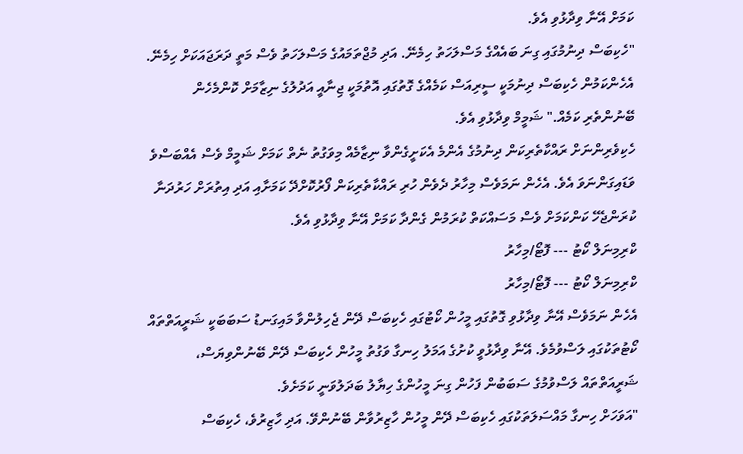ކަމަށް އޭނާ ވިދާޅުވި އެވެ.
"ހެކިބަސް ދިނުމުގައި ގިނަ ބައެއްގެ މަސްލަހަތު ހިމެނޭ. އަދި މުޖްތަމައުގެ މަސްލަހަތު ވެސް މަތީ ދަރަޖައަކަށް ހިމެނޭ. އެހެންކަމުން ހެކިބަސް ދިނުމަކީ ސީރިއަސް ކަމެއްގެ ގޮތުގައި އޮތުމަކީ ޖިނާއީ އަދުލުގެ ނިޒާމަށް ކޮންމެހެން ބޭނުންތެރި ކަމެއް." ޝަމީމް ވިދާޅުވި އެވެ.
ހެކިވެރިންނަށް ރައްކާތެރިކަން ދިނުމުގެ އެންމެ އެކަށީގެންވާ ނިޒާމެއް މިވަގުތު ނެތް ކަމަށް ޝަމީމް ވެސް އެއްބަސްވެ ވަޑައިގަންނަވަ އެވެ. އެހެން ނަމަވެސް މިހާރު ދެވެން ހުރި ރައްކާތެރިކަން ފޯރުކޮށްދޭ ކަމަށާއި އަދި އިތުރަށް ހަރުދަނާ ކުރަންޖެހޭ ކަންކަމަށް ވެސް މަސައްކަތް ކުރަމުން ގެންދާ ކަމަށް އޭނާ ވިދާޅުވި އެވެ.
ކްރިމިނަލް ކޯޓު --- ފޮޓޯ/މިހާރު
ކްރިމިނަލް ކޯޓު --- ފޮޓޯ/މިހާރު
އެހެން ނަމަވެސް އޭނާ ވިދާޅުވި ގޮތުގައި މީހުން ކޯޓުގައި ހެކިބަސް ދޭން ޖެހިލުންވާ މައިގަނޑު ސަބަބަކީ ޝަރީއަތްތައް ކޯޓުތަކުގައި ލަސްވުމެވެ. އޭނާ ވިދާޅުވީ ކުށުގެ އަމަލު ހިނގާ ވަގުތު މީހުން ހެކިބަސް ދޭން ބޭނުންވިޔަސް، ޝަރީއަތްތައް ލަސްވުމުގެ ސަބަބުން ފަހުން ގިނަ މީހުންގެ ހިޔާލު ބަދަލުވަނީ ކަމަށެވެ.
"އަވަހަށް ހިނގާ މައްސަލަތަކުގައި ހެކިބަސް ދޭން މީހުން ހާޒިރުވާން ބޭނުންވޭ. އަދި ހާޒިރުވެ، ހެކިބަސް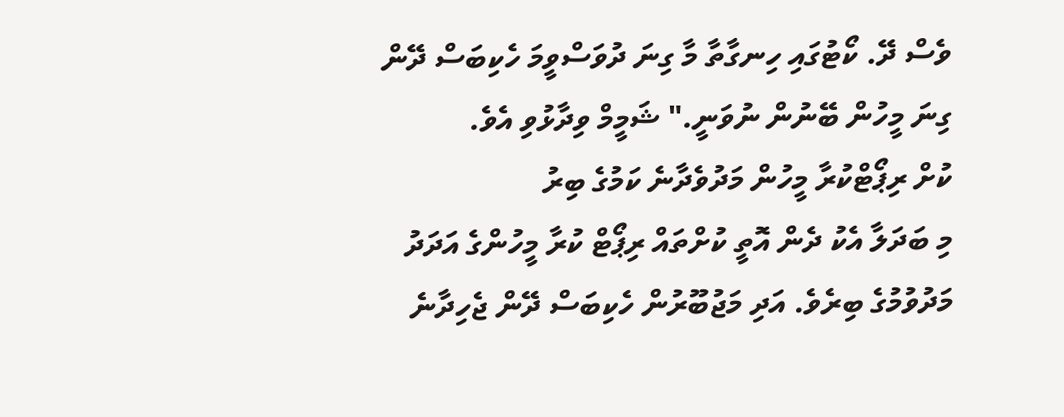ވެސް ދޭ. ކޯޓުގައި ހިނގާތާ މާ ގިނަ ދުވަސްވީމަ ހެކިބަސް ދޭން ގިނަ މީހުން ބޭނުން ނުވަނީ." ޝަމީމް ވިދާޅުވި އެވެ.
ކުށް ރިޕޯޓްކުރާ މީހުން މަދުވެދާނެ ކަމުގެ ބިރު
މި ބަދަލާ އެކު ދެން އޮތީ ކުށްތައް ރިޕޯޓް ކުރާ މީހުންގެ އަދަދު މަދުވުމުގެ ބިރެވެ. އަދި މަޖުބޫރުން ހެކިބަސް ދޭން ޖެހިދާނެ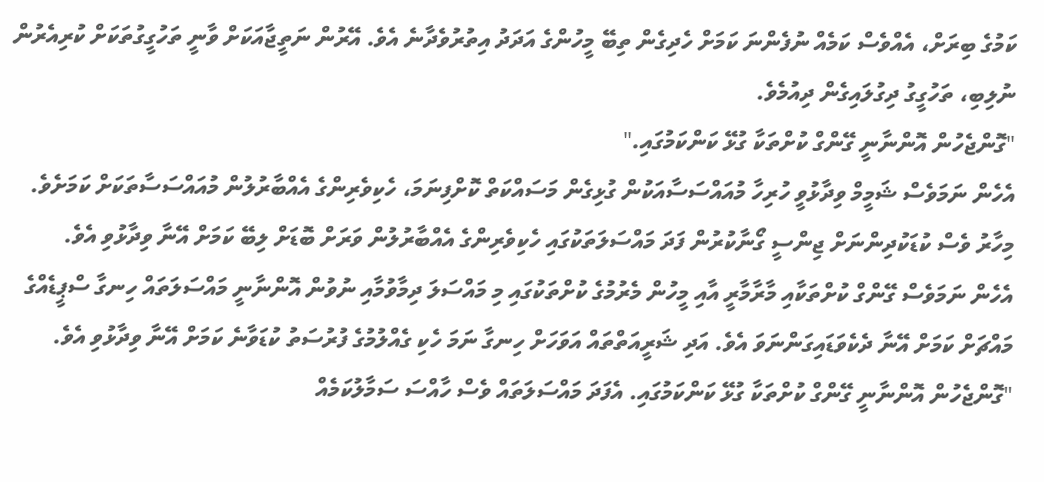ކަމުގެ ބިރަށް، އެއްވެސް ކަމެއް ނުފެންނަ ކަމަށް ހެދިގެން ތިބޭ މީހުންގެ އަދަދު އިތުރުވެދާނެ އެވެ. އޭރުން ނަތީޖާއަކަށް ވާނީ ތަހުގީގުތަކަށް ކުރިއެރުން ނުލިބި، ތަހުގީގު ދިގުލައިގެން ދިއުމެވެ.
"ގޮންޖެހުން އޮންނާނީ ގޭންގް ކުށްތަކާ ގުޅޭ ކަންކަމުގައި."
އެހެން ނަމަވެސް ޝަމީމް ވިދާޅުވީ ހުރިހާ މުއައްސަސާއަކުން ގުޅިގެން މަސައްކަތް ކޮށްފިނަމަ، ހެކިވެރިންގެ އެއްބާރުލުން މުއައްސަސާތަކަށް ކަމަށެވެ. މިހާރު ވެސް ކުޑަކުދިންނަށް ޖިންސީ ގޯނާކުރުން ފަދަ މައްސަލަތަކުގައި ހެކިވެރިންގެ އެއްބާރުލުން ވަރަށް ބޮޑަށް ލިބޭ ކަމަށް އޭނާ ވިދާޅުވި އެވެ.
އެހެން ނަމަވެސް ގޭންގް ކުށްތަކާއި މާރާމާރީ އާއި މީހުން މެރުމުގެ ކުށްތަކުގައި މި މައްސަލަ ދިމާވުމާއި ނުވުން އޮންނާނީ މައްސަލަތައް ހިނގާ ސްޕީޑެއްގެ މައްޗަށް ކަމަށް އޭނާ ދެކެވަޑައިގަންނަވަ އެވެ. އަދި ޝަރީއަތްތައް އަވަހަށް ހިނގާ ނަމަ ހެކި ގެއްލުމުގެ ފުރުސަތު ކުޑަވާނެ ކަމަށް އޭނާ ވިދާޅުވި އެވެ.
"ގޮންޖެހުން އޮންނާނީ ގޭންގް ކުށްތަކާ ގުޅޭ ކަންކަމުގައި. އެފަދަ މައްސަލަތައް ވެސް ހާއްސަ ސަމާލުކަމެއް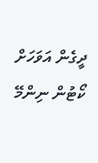ދީގެން އަވަހަށް ކޯޓުން ނިންމޭ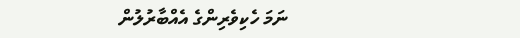ނަމަ ހެކިވެރިންގެ އެއްބާރުލުން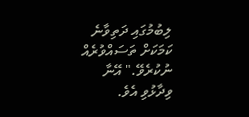ލިބުމުގައި ދަތިވާނެ ކަމަކަށް ތަސައްވުރެއް ނުކުރެވޭ." އޭނާ ވިދާޅުވި އެވެ.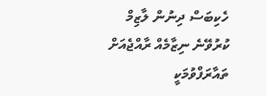ހެކިބަސް ދިނުން ލާޒިމް ކުރުވޭނެ ނިޒާމެއް ރާއްޖެއަށް ތައާރަފްވުމަކީ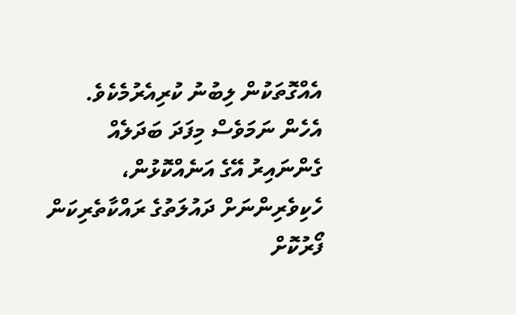އެއްގޮތަކުން ލިބުނު ކުރިއެރުމެކެވެ. އެހެން ނަމަވެސް މިފަދަ ބަދަލެއް ގެންނައިރު އޭގެ އަނެއްކޮޅުން، ހެކިވެރިންނަށް ދައުލަތުގެ ރައްކާތެރިކަން ފޯރުކޮށް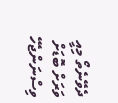ދެވޭނެތޯ މިއީ ވަރަށް ބޮޑަށް ވިސްނަންޖެހޭ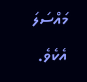މައްސަލަ އެކެވެ.